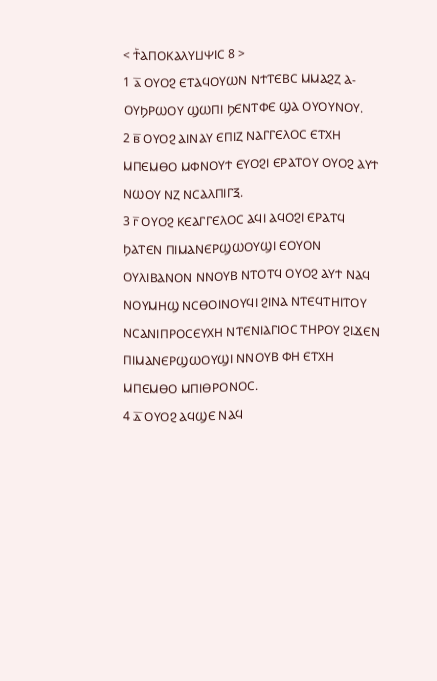< Ϯ⳰ⲀⲠⲞⲔⲀⲖⲨⳘⲮⲒⲤ 8 >
1 ⲁ̅ ⲞⲨⲞϨ ⲈⲦⲀϤⲞⲨⲰⲚ ⲚϮⲦⲈⲂⲤ ⲘⲘⲀϨⲌ Ⲁ- ⲞⲨϦⲢⲰⲞⲨ ϢⲰⲠⲒ ϦⲈⲚⲦⲪⲈ ϢⲀ ⲞⲨⲞⲨⲚⲞⲨ.
2 ⲃ̅ ⲞⲨⲞϨ ⲀⲒⲚⲀⲨ ⲈⲠⲒⲌ ⲚⲀⲄⲄⲈⲖⲞⲤ ⲈⲦⲬⲎ ⲘⲠⲈⲘⲐⲞ ⲘⲪⲚⲞⲨϮ ⲈⲨⲞϨⲒ ⲈⲢⲀⲦⲞⲨ ⲞⲨⲞϨ ⲀⲨϮ ⲚⲰⲞⲨ ⲚⲌ ⲚⲤⲀⲖⲠⲒⲄⲜ.
3 ⲅ̅ ⲞⲨⲞϨ ⲔⲈⲀⲄⲄⲈⲖⲞⲤ ⲀϤⲒ ⲀϤⲞϨⲒ ⲈⲢⲀⲦϤ ϦⲀⲦⲈⲚ ⲠⲒⲘⲀⲚⲈⲢϢⲰⲞⲨϢⲒ ⲈⲞⲨⲞⲚ ⲞⲨⲖⲒⲂⲀⲚⲞⲚ ⲚⲚⲞⲨⲂ ⲚⲦⲞⲦϤ ⲞⲨⲞϨ ⲀⲨϮ ⲚⲀϤ ⲚⲞⲨⲘⲎϢ ⲚⲤⲐⲞⲒⲚⲞⲨϤⲒ ϨⲒⲚⲀ ⲚⲦⲈϤⲦⲎⲒⲦⲞⲨ ⲚⲤⲀⲚⲒⲠⲢⲞⲤⲈⲨⲬⲎ ⲚⲦⲈⲚⲒⲀⲄⲒⲞⲤ ⲦⲎⲢⲞⲨ ϨⲒϪⲈⲚ ⲠⲒⲘⲀⲚⲈⲢϢⲰⲞⲨϢⲒ ⲚⲚⲞⲨⲂ ⲪⲎ ⲈⲦⲬⲎ ⲘⲠⲈⲘⲐⲞ ⲘⲠⲒⲐⲢⲞⲚⲞⲤ.
4 ⲇ̅ ⲞⲨⲞϨ ⲀϤϢⲈ ⲚⲀϤ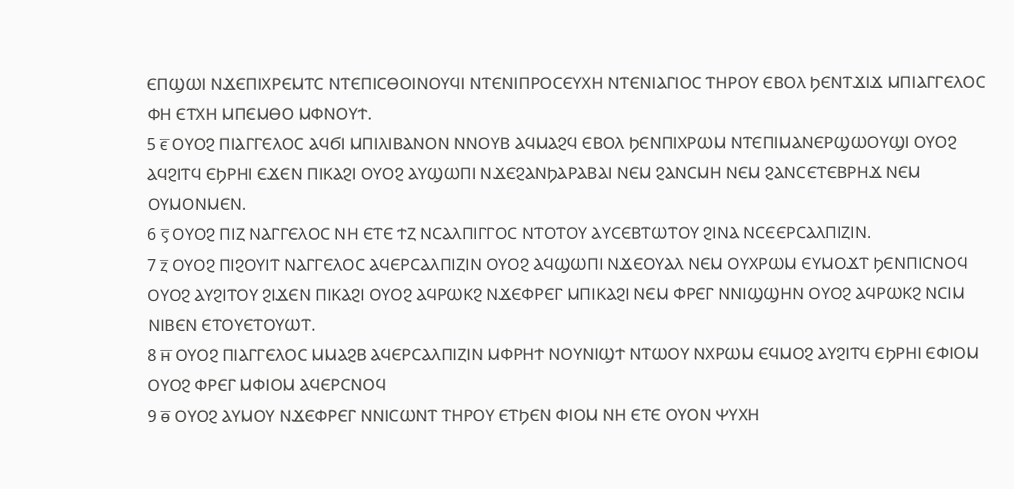ⲈⲠϢⲰⲒ ⲚϪⲈⲠⲒⲬⲢⲈⲘⲦⲤ ⲚⲦⲈⲠⲒⲤⲐⲞⲒⲚⲞⲨϤⲒ ⲚⲦⲈⲚⲒⲠⲢⲞⲤⲈⲨⲬⲎ ⲚⲦⲈⲚⲒⲀⲄⲒⲞⲤ ⲦⲎⲢⲞⲨ ⲈⲂⲞⲖ ϦⲈⲚⲦϪⲒϪ ⲘⲠⲒⲀⲄⲄⲈⲖⲞⲤ ⲪⲎ ⲈⲦⲬⲎ ⲘⲠⲈⲘⲐⲞ ⲘⲪⲚⲞⲨϮ.
5 ⲉ̅ ⲞⲨⲞϨ ⲠⲒⲀⲄⲄⲈⲖⲞⲤ ⲀϤϬⲒ ⲘⲠⲒⲖⲒⲂⲀⲚⲞⲚ ⲚⲚⲞⲨⲂ ⲀϤⲘⲀϨϤ ⲈⲂⲞⲖ ϦⲈⲚⲠⲒⲬⲢⲰⲘ ⲚⲦⲈⲠⲒⲘⲀⲚⲈⲢϢⲰⲞⲨϢⲒ ⲞⲨⲞϨ ⲀϤϨⲒⲦϤ ⲈϦⲢⲎⲒ ⲈϪⲈⲚ ⲠⲒⲔⲀϨⲒ ⲞⲨⲞϨ ⲀⲨϢⲰⲠⲒ ⲚϪⲈϨⲀⲚϦⲀⲢⲀⲂⲀⲒ ⲚⲈⲘ ϨⲀⲚⲤⲘⲎ ⲚⲈⲘ ϨⲀⲚⲤⲈⲦⲈⲂⲢⲎϪ ⲚⲈⲘ ⲞⲨⲘⲞⲚⲘⲈⲚ.
6 ⲋ̅ ⲞⲨⲞϨ ⲠⲒⲌ ⲚⲀⲄⲄⲈⲖⲞⲤ ⲚⲎ ⲈⲦⲈ ϮⲌ ⲚⲤⲀⲖⲠⲒⲄⲄⲞⲤ ⲚⲦⲞⲦⲞⲨ ⲀⲨⲤⲈⲂⲦⲰⲦⲞⲨ ϨⲒⲚⲀ ⲚⲤⲈⲈⲢⲤⲀⲖⲠⲒⲌⲒⲚ.
7 ⲍ̅ ⲞⲨⲞϨ ⲠⲒϨⲞⲨⲒⲦ ⲚⲀⲄⲄⲈⲖⲞⲤ ⲀϤⲈⲢⲤⲀⲖⲠⲒⲌⲒⲚ ⲞⲨⲞϨ ⲀϤϢⲰⲠⲒ ⲚϪⲈⲞⲨⲀⲖ ⲚⲈⲘ ⲞⲨⲬⲢⲰⲘ ⲈⲨⲘⲞϪⲦ ϦⲈⲚⲠⲒⲤⲚⲞϤ ⲞⲨⲞϨ ⲀⲨϨⲒⲦⲞⲨ ϨⲒϪⲈⲚ ⲠⲒⲔⲀϨⲒ ⲞⲨⲞϨ ⲀϤⲢⲰⲔϨ ⲚϪⲈⲪⲢⲈⲄ ⲘⲠⲒⲔⲀϨⲒ ⲚⲈⲘ ⲪⲢⲈⲄ ⲚⲚⲒϢϢⲎⲚ ⲞⲨⲞϨ ⲀϤⲢⲰⲔϨ ⲚⲤⲒⲘ ⲚⲒⲂⲈⲚ ⲈⲦⲞⲨⲈⲦⲞⲨⲰⲦ.
8 ⲏ̅ ⲞⲨⲞϨ ⲠⲒⲀⲄⲄⲈⲖⲞⲤ ⲘⲘⲀϨⲂ ⲀϤⲈⲢⲤⲀⲖⲠⲒⲌⲒⲚ ⲘⲪⲢⲎϮ ⲚⲞⲨⲚⲒϢϮ ⲚⲦⲰⲞⲨ ⲚⲬⲢⲰⲘ ⲈϤⲘⲞϨ ⲀⲨϨⲒⲦϤ ⲈϦⲢⲎⲒ ⲈⲪⲒⲞⲘ ⲞⲨⲞϨ ⲪⲢⲈⲄ ⲘⲪⲒⲞⲘ ⲀϤⲈⲢⲤⲚⲞϤ
9 ⲑ̅ ⲞⲨⲞϨ ⲀⲨⲘⲞⲨ ⲚϪⲈⲪⲢⲈⲄ ⲚⲚⲒⲤⲰⲚⲦ ⲦⲎⲢⲞⲨ ⲈⲦϦⲈⲚ ⲪⲒⲞⲘ ⲚⲎ ⲈⲦⲈ ⲞⲨⲞⲚ ⲮⲨⲬⲎ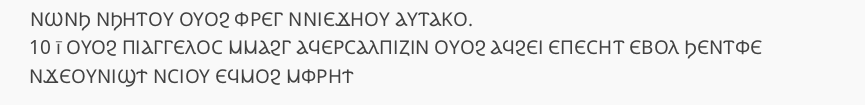ⲚⲰⲚϦ ⲚϦⲎⲦⲞⲨ ⲞⲨⲞϨ ⲪⲢⲈⲄ ⲚⲚⲒⲈϪⲎⲞⲨ ⲀⲨⲦⲀⲔⲞ.
10 ⲓ̅ ⲞⲨⲞϨ ⲠⲒⲀⲄⲄⲈⲖⲞⲤ ⲘⲘⲀϨⲄ ⲀϤⲈⲢⲤⲀⲖⲠⲒⲌⲒⲚ ⲞⲨⲞϨ ⲀϤϨⲈⲒ ⲈⲠⲈⲤⲎⲦ ⲈⲂⲞⲖ ϦⲈⲚⲦⲪⲈ ⲚϪⲈⲞⲨⲚⲒϢϮ ⲚⲤⲒⲞⲨ ⲈϤⲘⲞϨ ⲘⲪⲢⲎϮ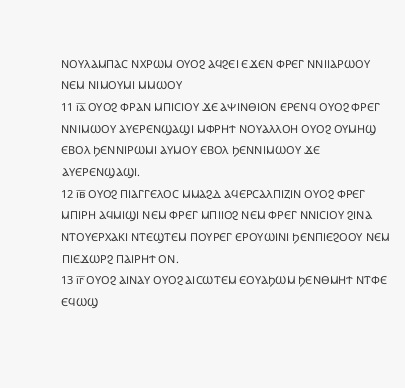ⲚⲞⲨⲖⲀⲘⲠⲀⲤ ⲚⲬⲢⲰⲘ ⲞⲨⲞϨ ⲀϤϨⲈⲒ ⲈϪⲈⲚ ⲪⲢⲈⲄ ⲚⲚⲒⲒⲀⲢⲰⲞⲨ ⲚⲈⲘ ⲚⲒⲘⲞⲨⲘⲒ ⲘⲘⲰⲞⲨ
11 ⲓ̅ⲁ̅ ⲞⲨⲞϨ ⲪⲢⲀⲚ ⲘⲠⲒⲤⲒⲞⲨ ϪⲈ ⲀⲮⲒⲚⲐⲒⲞⲚ ⲈⲢⲈⲚϤ ⲞⲨⲞϨ ⲪⲢⲈⲄ ⲚⲚⲒⲘⲰⲞⲨ ⲀⲨⲈⲢⲈⲚϢⲀϢⲒ ⲘⲪⲢⲎϮ ⲚⲞⲨⲀⲖⲖⲞⲎ ⲞⲨⲞϨ ⲞⲨⲘⲎϢ ⲈⲂⲞⲖ ϦⲈⲚⲚⲒⲢⲰⲘⲒ ⲀⲨⲘⲞⲨ ⲈⲂⲞⲖ ϦⲈⲚⲚⲒⲘⲰⲞⲨ ϪⲈ ⲀⲨⲈⲢⲈⲚϢⲀϢⲒ.
12 ⲓ̅ⲃ̅ ⲞⲨⲞϨ ⲠⲒⲀⲄⲄⲈⲖⲞⲤ ⲘⲘⲀϨⲆ ⲀϤⲈⲢⲤⲀⲖⲠⲒⲌⲒⲚ ⲞⲨⲞϨ ⲪⲢⲈⲄ ⲘⲠⲒⲢⲎ ⲀϤⲘⲒϢⲒ ⲚⲈⲘ ⲪⲢⲈⲄ ⲘⲠⲒⲒⲞϨ ⲚⲈⲘ ⲪⲢⲈⲄ ⲚⲚⲒⲤⲒⲞⲨ ϨⲒⲚⲀ ⲚⲦⲞⲨⲈⲢⲬⲀⲔⲒ ⲚⲦⲈϢⲦⲈⲘ ⲠⲞⲨⲢⲈⲄ ⲈⲢⲞⲨⲰⲒⲚⲒ ϦⲈⲚⲠⲒⲈϨⲞⲞⲨ ⲚⲈⲘ ⲠⲒⲈϪⲰⲢϨ ⲠⲀⲒⲢⲎϮ ⲞⲚ.
13 ⲓ̅ⲅ̅ ⲞⲨⲞϨ ⲀⲒⲚⲀⲨ ⲞⲨⲞϨ ⲀⲒⲤⲰⲦⲈⲘ ⲈⲞⲨⲀϦⲰⲘ ϦⲈⲚⲐⲘⲎϮ ⲚⲦⲪⲈ ⲈϤⲰϢ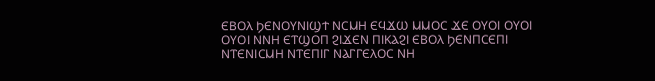ⲈⲂⲞⲖ ϦⲈⲚⲞⲨⲚⲒϢϮ ⲚⲤⲘⲎ ⲈϤϪⲰ ⲘⲘⲞⲤ ϪⲈ ⲞⲨⲞⲒ ⲞⲨⲞⲒ ⲞⲨⲞⲒ ⲚⲚⲎ ⲈⲦϢⲞⲠ ϨⲒϪⲈⲚ ⲠⲒⲔⲀϨⲒ ⲈⲂⲞⲖ ϦⲈⲚⲠⲤⲈⲠⲒ ⲚⲦⲈⲚⲒⲤⲘⲎ ⲚⲦⲈⲠⲒⲄ ⲚⲀⲄⲄⲈⲖⲞⲤ ⲚⲎ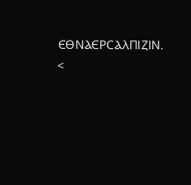ⲈⲐⲚⲀⲈⲢⲤⲀⲖⲠⲒⲌⲒⲚ.
<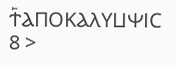Ϯ⳰ⲀⲠⲞⲔⲀⲖⲨⳘⲮⲒⲤ 8 >